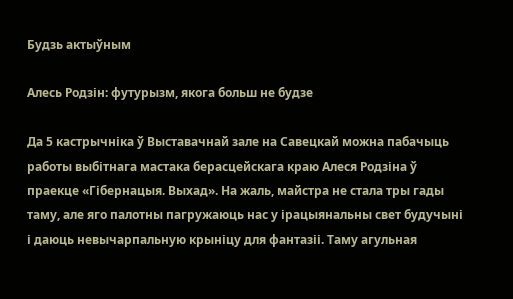Будзь актыўным

Алесь Родзін: футурызм, якога больш не будзе

Да 5 кастрычніка ў Выставачнай зале на Савецкай можна пабачыць работы выбітнага мастака берасцейскага краю Алеся Родзіна ў праекце «Гібернацыя. Выхад». На жаль, майстра не стала тры гады таму, але яго палотны пагружаюць нас у ірацыянальны свет будучыні і даюць невычарпальную крыніцу для фантазіі. Таму агульная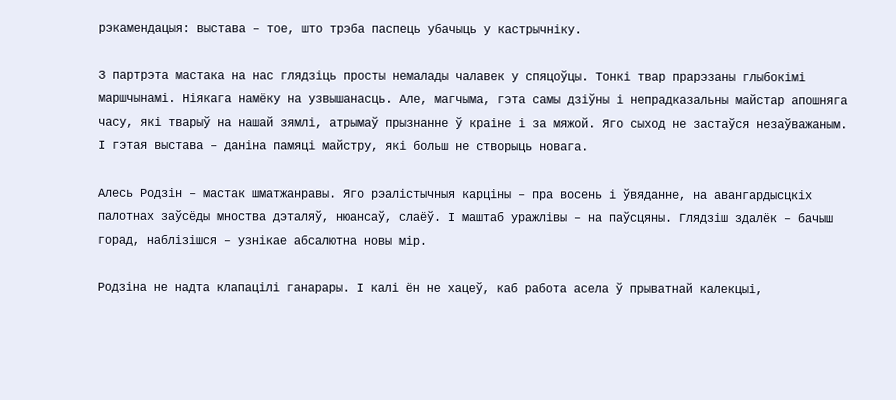рэкамендацыя: выстава – тое, што трэба паспець убачыць у кастрычніку.

З партрэта мастака на нас глядзіць просты немалады чалавек у спяцоўцы. Тонкі твар прарэзаны глыбокімі маршчынамі. Ніякага намёку на узвышанасць. Але, магчыма, гэта самы дзіўны і непрадказальны майстар апошняга часу, які тварыў на нашай зямлі, атрымаў прызнанне ў краіне і за мяжой. Яго сыход не застаўся незаўважаным. І гэтая выстава – даніна памяці майстру, які больш не створыць новага.

Алесь Родзін – мастак шматжанравы. Яго рэалістычныя карціны – пра восень і ўвяданне, на авангардысцкіх палотнах заўсёды мноства дэталяў, нюансаў, слаёў. І маштаб уражлівы – на паўсцяны. Глядзіш здалёк – бачыш горад, наблізішся – узнікае абсалютна новы мір.

Родзіна не надта клапацілі ганарары. І калі ён не хацеў, каб работа асела ў прыватнай калекцыі,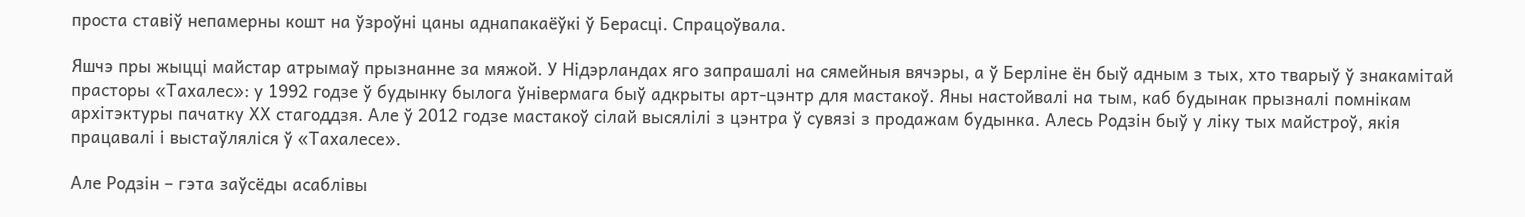проста ставіў непамерны кошт на ўзроўні цаны аднапакаёўкі ў Берасці. Спрацоўвала.

Яшчэ пры жыцці майстар атрымаў прызнанне за мяжой. У Нідэрландах яго запрашалі на сямейныя вячэры, а ў Берліне ён быў адным з тых, хто тварыў ў знакамітай прасторы «Тахалес»: у 1992 годзе ў будынку былога ўнівермага быў адкрыты арт-цэнтр для мастакоў. Яны настойвалі на тым, каб будынак прызналі помнікам архітэктуры пачатку ХХ стагоддзя. Але ў 2012 годзе мастакоў сілай высялілі з цэнтра ў сувязі з продажам будынка. Алесь Родзін быў у ліку тых майстроў, якія працавалі і выстаўляліся ў «Тахалесе».

Але Родзін – гэта заўсёды асаблівы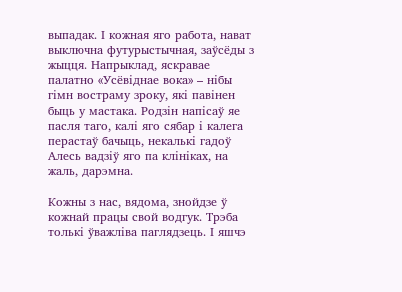выпадак. І кожная яго работа, нават выключна футурыстычная, заўсёды з жыцця. Напрыклад, яскравае палатно «Усёвіднае вока» – нібы гімн востраму зроку, які павінен быць у мастака. Родзін напісаў яе пасля таго, калі яго сябар і калега перастаў бачыць, некалькі гадоў Алесь вадзіў яго па клініках, на жаль, дарэмна.

Кожны з нас, вядома, знойдзе ў кожнай працы свой водгук. Трэба толькі ўважліва паглядзець. І яшчэ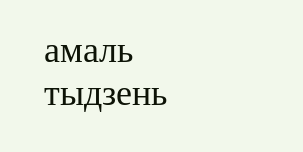амаль тыдзень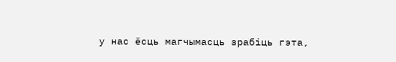у нас ёсць магчымасць зрабіць гэта,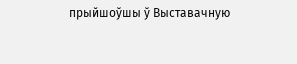прыйшоўшы ў Выставачную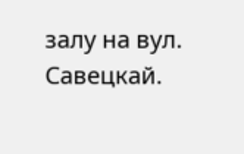залу на вул. Савецкай.